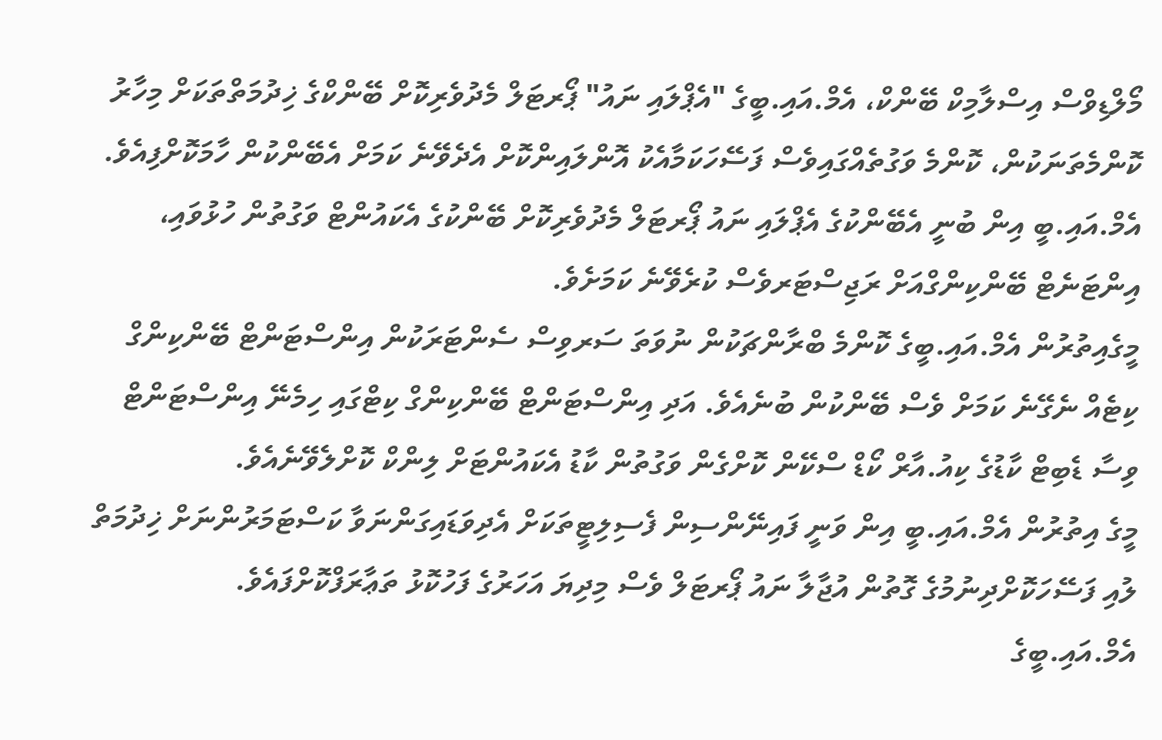މޯލްޑިވްސް އިސްލާމިކް ބޭންކް، އެމް.އައި.ބީގެ "އެޕްލައި ނައު" ޕޯރޓަލް މެދުވެރިކޮށް ބޭންކްގެ ޚިދުމަތްތަކަށް މިހާރު ކޮންމެތަނަކުން، ކޮންމެ ވަގުތެއްގައިވެސް ފަސޭހަކަމާއެކު އޮންލައިންކޮށް އެދެވޭނެ ކަމަށް އެބޭންކުން ހާމަކޮށްފިއެވެ.
އެމް.އައި.ބީ އިން ބުނީ އެބޭންކުގެ އެޕްލައި ނައު ޕޯރޓަލް މެދުވެރިކޮށް ބޭންކުގެ އެކައުންޓް ވަގުތުން ހުޅުވައި، އިންޓަނެޓް ބޭންކިންގްއަށް ރަޖިސްޓަރވެސް ކުރެވޭނެ ކަމަށެވެ.
މީގެއިތުރުން އެމް.އައި.ބީގެ ކޮންމެ ބްރާންޗަކުން ނުވަތަ ސަރވިސް ސެންޓަރަކުން އިންސްޓަންޓް ބޭންކިންގް ކިޓެއް ނެގޭނެ ކަމަށް ވެސް ބޭންކުން ބުނެއެވެ. އަދި އިންސްޓަންޓް ބޭންކިންގް ކިޓްގައި ހިމެނޭ އިންސްޓަންޓް ވިސާ ޑެބިޓް ކާޑުގެ ކިއު.އާރް ކޯޑް ސްކޭން ކޮށްގެން ވަގުތުން ކާޑު އެކައުންޓަށް ލިންކް ކޮށްލެވޭނެއެވެ.
މީގެ އިތުރުން އެމް.އައި.ބީ އިން ވަނީ ފައިނޭންސިން ފެސިލިޓީތަކަށް އެދިވަޑައިގަންނަވާ ކަސްޓަމަރުންނަށް ޚިދުމަތް ލުއި ފަސޭހަކޮށްދިނުމުގެ ގޮތުން އުޖާލާ ނައު ޕޯރޓަލް ވެސް މިދިޔަ އަހަރުގެ ފަހުކޮޅު ތަޢާރަފްކޮށްފައެވެ.
އެމް.އައި.ބީގެ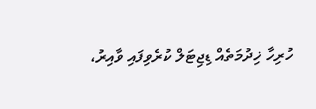ހުރިހާ ޚިދުމަތެއް ޑިޖިޓަލް ކުރެވިފައި ވާއިރު،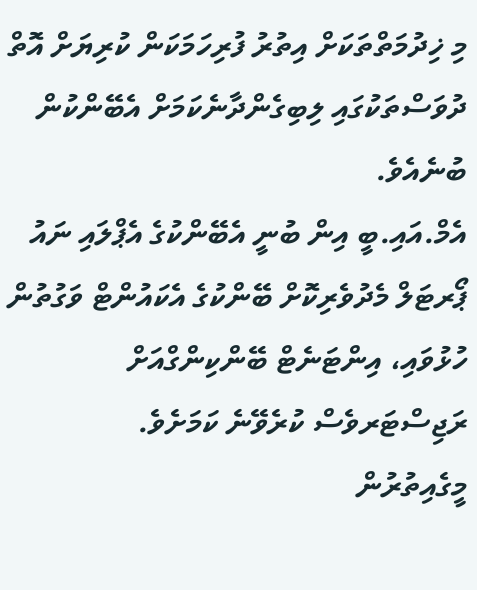މި ޚިދުމަތްތަކަށް އިތުރު ފުރިހަމަކަން ކުރިޔަށް އޮތް ދުވަސްތަކުގައި ލިބިގެންދާނެކަމަށް އެބޭންކުން ބުނެއެވެ.
އެމް.އައި.ބީ އިން ބުނީ އެބޭންކުގެ އެޕްލައި ނައު ޕޯރޓަލް މެދުވެރިކޮށް ބޭންކުގެ އެކައުންޓް ވަގުތުން ހުޅުވައި، އިންޓަނެޓް ބޭންކިންގްއަށް ރަޖިސްޓަރވެސް ކުރެވޭނެ ކަމަށެވެ.
މީގެއިތުރުން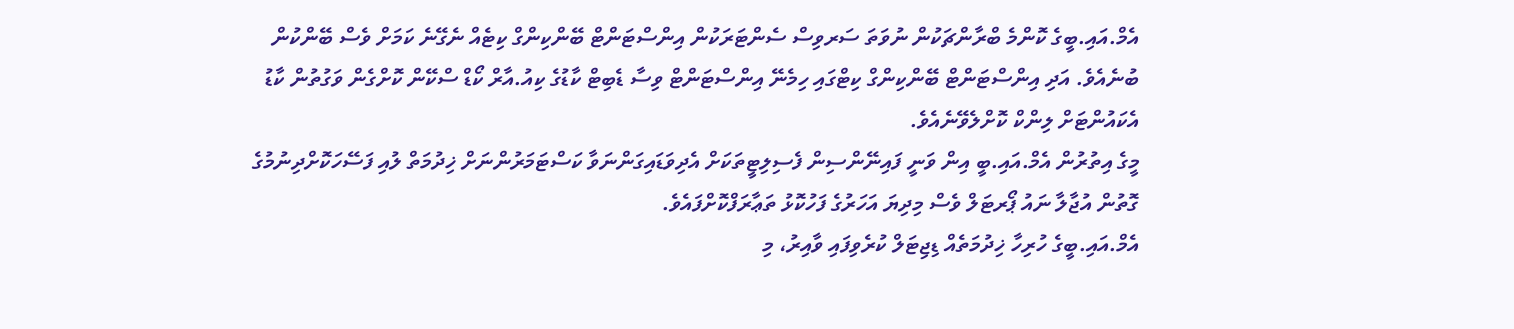އެމް.އައި.ބީގެ ކޮންމެ ބްރާންޗަކުން ނުވަތަ ސަރވިސް ސެންޓަރަކުން އިންސްޓަންޓް ބޭންކިންގް ކިޓެއް ނެގޭނެ ކަމަށް ވެސް ބޭންކުން ބުނެއެވެ. އަދި އިންސްޓަންޓް ބޭންކިންގް ކިޓްގައި ހިމެނޭ އިންސްޓަންޓް ވިސާ ޑެބިޓް ކާޑުގެ ކިއު.އާރް ކޯޑް ސްކޭން ކޮށްގެން ވަގުތުން ކާޑު އެކައުންޓަށް ލިންކް ކޮށްލެވޭނެއެވެ.
މީގެ އިތުރުން އެމް.އައި.ބީ އިން ވަނީ ފައިނޭންސިން ފެސިލިޓީތަކަށް އެދިވަޑައިގަންނަވާ ކަސްޓަމަރުންނަށް ޚިދުމަތް ލުއި ފަސޭހަކޮށްދިނުމުގެ ގޮތުން އުޖާލާ ނައު ޕޯރޓަލް ވެސް މިދިޔަ އަހަރުގެ ފަހުކޮޅު ތަޢާރަފްކޮށްފައެވެ.
އެމް.އައި.ބީގެ ހުރިހާ ޚިދުމަތެއް ޑިޖިޓަލް ކުރެވިފައި ވާއިރު، މި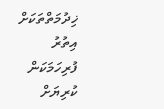ޚިދުމަތްތަކަށް އިތުރު ފުރިހަމަކަން ކުރިޔަށް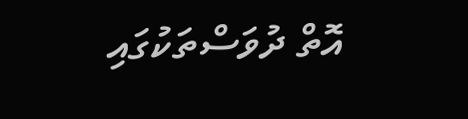އޮތް ދުވަސްތަކުގައި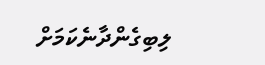ލިބިގެންދާނެކަމަށް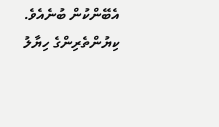އެބޭންކުން ބުނެއެވެ.
ކިޔުންތެރިންގެ ހިޔާލު